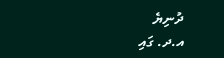ދުނިޔެ
އ.ދ. ގައި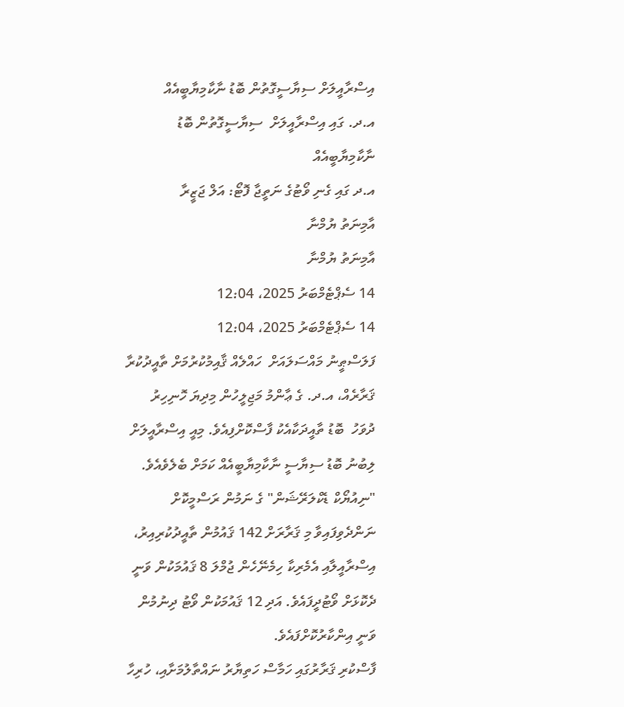އިސްރާއީލަށް ސިޔާސީގޮތުން ބޮޑު ނާކާމިޔާބީއެއް
އ.ދ. ގައި އިސްރާއީލަށް  ސިޔާސީގޮތުން ބޮޑު ނާކާމިޔާބީއެއް
އ.ދ ގައި ގެނި ވޯޓުގެ ނަތީޖާ ފޮޓޯ: އަލް ޖަޒީރާ
އާމިނަތު ޔުމްނާ
އާމިނަތު ޔުމްނާ
14 ސެޕްޓެމްބަރު 2025، 12:04
14 ސެޕްޓެމްބަރު 2025، 12:04
ފަލަސްޠީނު މައްސަލައަށް  ހައްލެއް ޤާއިމުކުރުމަށް ތާއީދުކުރާ ޤަރާރެއް، އ.ދ. ގެ ޢާންމު މަޖިލީހުން މިދިޔަ ހޮނިހިރު ދުވަހު  ބޮޑު ތާއީދަކާއެކު ފާސްކޮށްފިއެވެ. މިއީ އިސްރާއީލަށް ލިބުނު ބޮޑު ސިޔާސީ ނާކާމިޔާބީއެއް ކަމަށް ބެލެވެއެވެ. "ނިއުޔޯކް ޑެކްލަރޭޝަން" ގެ ނަމުން ރަސްމީކޮށް ނަންދެވިފައިވާ މި ޤަރާރަށް 142 ޤައުމުން ތާއީދުކުރިއިރު، އިސްރާއީލާއި އެމެރިކާ ހިމެނޭހެން ޖުމްލަ 8 ޤައުމަކުން ވަނީ ދެކޮޅަށް ވޯޓުދީފައެވެ. އަދި 12 ޤައުމަކުން ވޯޓު ދިނުމުން ވަނީ އިންކާރުކޮށްފައެވެ.
ފާސްކުރި ޤަރާރުގައި ހަމާސް ހަތިޔާރު ނައްތާލުމަށާއި، ހުރިހާ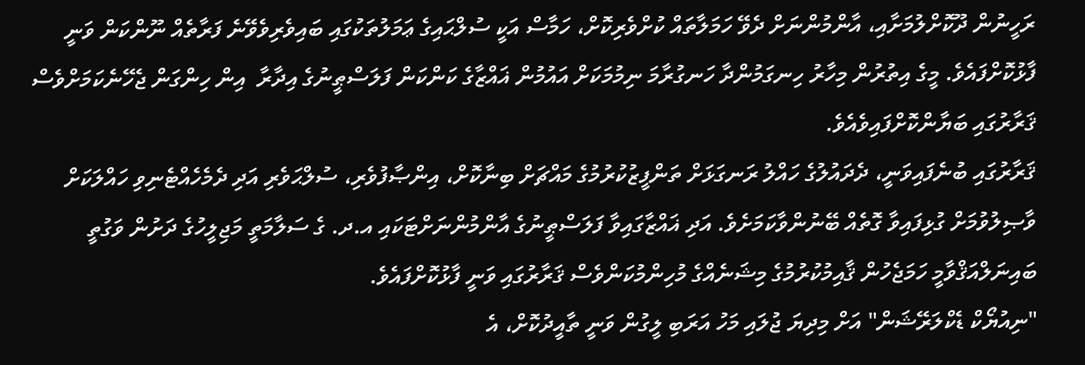ރަހީނުން ދޫކޮށްލުމަށާއި، އާންމުންނަށް ދެވޭ ހަމަލާތައް ކުށްވެރިކޮށް، ހަމާސް އަކީ ސުލްޙައިގެ ޢަމަލުތަކުގައި ބައިވެރިވެވޭނެ ފަރާތެއް ނޫންކަން ވަނީ ފާޅުކޮށްފައެވެ. މީގެ އިތުރުން މިހާރު ހިނގަމުންދާ ހަނގުރާމަ ނިމުމަކަށް އައުމުން ޣައްޒާގެ ކަންކަން ފަލަސްޠީނުގެ އިދާރާ  އިން ހިންގަން ޖެހޭނެކަމަށްވެސް ޤަރާރުގައި ބަޔާންކޮށްފައިވެއެވެ.
ޤަރާރުގައި ބުނެފައިވަނީ، ދެދައުލުގެ ހައްލު ރަނގަޅަށް ތަންފީޒުކުރުމުގެ މައްޗަށް ބިނާކޮށް، އިންޞާފުވެރި، ސުލްޙަވެރި އަދި ދެމެހެއްޓެނިވި ހައްލަކަށް ވާޞިލުވުމަށް ގުޅިފައިވާ ގޮތެއް ބޭނުންވާކަމަށެވެ. އަދި ޣައްޒާގައިވާ ފަލަސްޠީނުގެ އާންމުންނަށްޓަކައި އ.ދ. ގެ ސަލާމަތީ މަޖިލީހުގެ ދަށުން ވަގުތީ ބައިނަލްއަޤްވާމީ ހަމަޖެހުން ޤާއިމުކުރުމުގެ މިޝަނެއްގެ މުހިންމުކަންވެސް ޤަރާރުގައި ވަނީ ފާޅުކޮށްފައެވެ.
"ނިއުޔޯކް ޑެކްލަރޭޝަން" އަށް މިދިޔަ ޖުލައި މަހު އަރަބި ލީގުން ވަނީ ތާއީދުކޮށް، އެ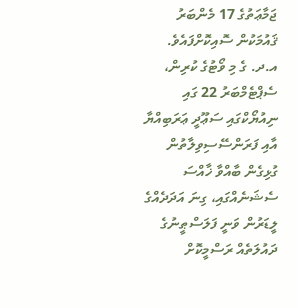ޖަމާޢަތުގެ 17 މެންބަރު ޤައުމަކުން ސޮއިކޮށްފައެވެ. އ.ދ. ގެ މި ވޯޓުގެ ކުރިން، ސެޕްޓެމްބަރު 22 ގައި ނިއުޔޯކްގައި ސަޢޫދީ ޢަރަބިއްޔާ އާއި ފަރަންސޭސިވިލާތުން ގުޅިގެން ބާއްވާ ޚާއްސަ ސެޝަނެއްގައި، ގިނަ އަދަދެއްގެ ލީޑަރުން ވަނީ ފަލަސްޠީނުގެ ދައުލަތެއް ރަސްމީކޮށް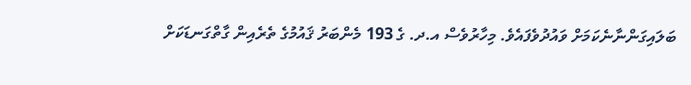ބަލައިގަންނާނެކަމަށް ވައުދުވެފައެވެ. މިހާރުވެސް އ.ދ. ގެ 193 މެންބަރު ޤައުމުގެ ތެރެއިން ގާތްގަނޑަކަށް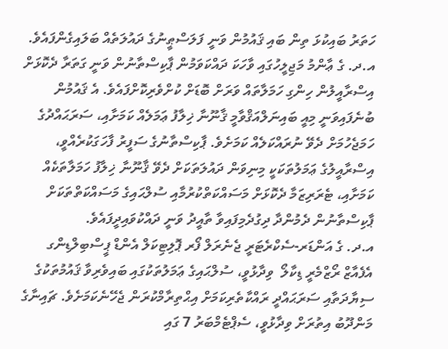ހަތަރު ބައިކުޅަ ތިން ބައި ޤައުމުން ވަނީ ފަލަސްޠީނުގެ ދައުލަތެއް ބަލައިގެންފައެވެ.
އ.ދ. ގެ ޢާންމު މަޖިލީހުގައި ވާހަކަ ދައްކަވަމުން ޕާކިސްތާނުން ވަނީ ގަތަރާ ދެކޮޅަށް އިސްރާއީލުން ހިންގި ހަމަލާތައް ވަރަށް ބޮޑަށް ކުށްވެރިކޮށްފައެވެ. އެ ޤައުމުން ބުނެފައިވަނީ މިއީ ބައިނަލްއަޤްވާމީ ޤާނޫނާ ޚިލާފު ޢަމަލެއް ކަމަށާއި، ސަރަޙައްދުގެ ހަމަޖެހުމަށް ދެވޭ ނުރައްކަލެއް ކަމަށެވެ. ޕާކިސްތާނުގެ ސަފީރު ފާހަގަކުރެއްވީ، އިސްރާއީލުގެ ޢަމަލުތަކަކީ މިނިވަން ދައުލަތަކަށް ދެވޭ ޤާނޫނާ ޚިލާފު ހަމަލާތަކެއް ކަމަށާއި، ޓެރަރިޒަމާ ދެކޮޅަށް މަސައްކަތްކުރުމާއި ސުލްޙައިގެ މަސައްކަތްތަކަށް ޕާކިސްތާނުން ދެމުންދާ ދިގުދެމިފައިވާ ތާއީދު ވަނީ ދައްކުވައިދީފައެވެ.
އ.ދ. ގެ އަންޑަރ-ސެކްރެޓަރީ ޖެނެރަލް ފޯރ ޕޮލިޓިކަލް އެންޑް ޕީސްބިލްޑިންގ އެފެއާޒް ރޯޒްމެރީ ޑިކާލޯ  ވިދާޅުވީ، ސުލްޙައިގެ ޢަމަލުތަކުގައި ބައިވެރިވާ ޤައުމުތަކުގެ ސިޔާދަތާއި ސަރަޙައްދީ ރައްކާތެރިކަމަށް އިޙްތިރާމްކުރަން ޖެހޭނެކަމަށެވެ. ޗައިނާގެ މަންދޫބު އިތުރަށް ވިދާޅުވީ، ސެޕްޓެމްބަރު 7 ގައި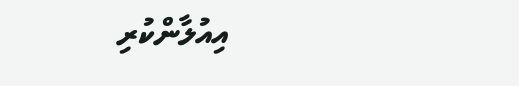އިއުލާންކުރި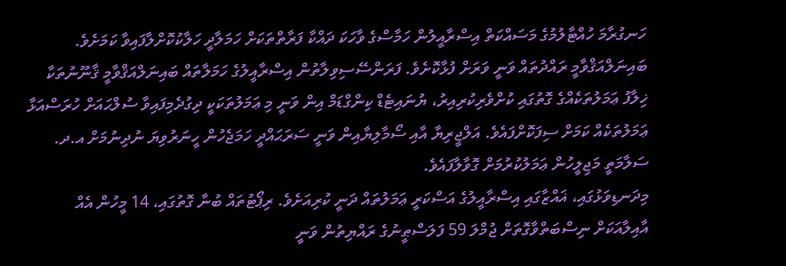ހަނގުރާމަ ހުއްޓާލުމުގެ މަސައްކަތް އިސްރާއީލުން ހަމާސްގެ ވާހަކަ ދައްކާ ފަރާތްތަކަށް ހަމަލާދީ ހަލާކުކޮށްލާފައިވާ ކަމަށެވެ.
ބައިނަލްއަޤްވާމީ ރައްދުތައް ވަނީ ވަރަށް ފުޅާކޮށެވެ. ފަރަންސޭސިވިލާތުން އިސްރާއީލުގެ ހަމަލާތައް ބައިނަލްއަޤްވާމީ ޤާނޫނުތަކާ ޚިލާފު ޢަމަލުތަކެއްގެ ގޮތުގައި ކުށްވެރިކުރިއިރު، ޔުނައިޓެޑް ކިންގްޑަމް އިން ވަނީ މި ޢަމަލުތަކަކީ ދިގުދެމިފައިވާ ސުލްޙައަށް ހުރަސްއަޅާ ޢަމަލުތަކެއް ކަމަށް ސިފަކޮށްފައެވެ. އަލްޖީރިޔާ އާއި ސޯމާލިޔާއިން ވަނީ ސަރަޙައްދީ ހަމަޖެހުން ހީނަރުވިޔަ ނުދިނުމަށް އ.ދ. ސަލާމަތީ މަޖިލީހުން ޢަމަލުކުރުމަށް ގޮވާލާފައެވެ.
މިދަނޑިވަޅުގައި، ޣައްޒާގައި އިސްރާއީލުގެ އަސްކަރީ ޢަމަލުތައް ދަނީ ކުރިއަށެވެ. ރިޕޯޓުތައް ބުނާ ގޮތުގައި، 14 މީހުން އެއް އާއިލާއަކަށް ނިސްބަތްވާގޮތަށް ޖުމްލަ 59 ފަލަސްޠީނުގެ ރައްޔިތުން ވަނީ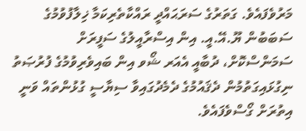މަރުވެފައެވެ. ގަތަރުގެ ސަރަޙައްދީ ރައްކާތެރިކަމާ ޚިލާފުވުމުގެ ސަބަބުން ޔޫ.އޭ.އީ. އިން އިސްރާއީލުގެ ސަފީރަށް ސަމަންސްކޮށް، ދުބާއީ އެއަރ ޝޯވ އިން ބައިވެރިވުމުގެ ފުރުޞަތު ނިގުޅައިގަތުމުން ދެޤައުމުގެ ދެމެދުގައިވާ ސިޔާސީ ގުޅުންތައް ވަނީ އިތުރަށް ގޯސްވެފައެވެ.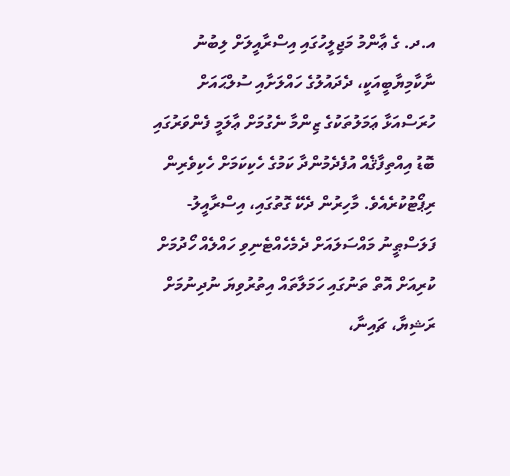އ.ދ. ގެ ޢާންމު މަޖިލީހުގައި އިސްރާއީލަށް ލިބުނު ނާކާމިޔާބީއަކީ، ދެދައުލުގެ ހައްލަށާއި ސުލްޙައަށް ހުރަސްއަޅާ ޢަމަލުތަކުގެ ޒިންމާ ނެގުމަށް ޢާލަމީ ފެންވަރުގައި ބޮޑު އިއްތިފާޤެއް އުފެދެމުންދާ ކަމުގެ ހެކިކަމަށް ހެކިވެރިން ރިޕޯޓުކުރެއެވެ. މާހިރުން ދެކޭ ގޮތުގައި، އިސްރާއީލު-ފަލަސްޠީނު މައްސަލައަށް ދެމެހެއްޓެނިވި ހައްލެއް ހޯދުމަށް ކުރިއަށް އޮތް ތަނުގައި ހަމަލާތައް އިތުރުވިޔަ ނުދިނުމަށް ރަޝިޔާ، ޗައިނާ،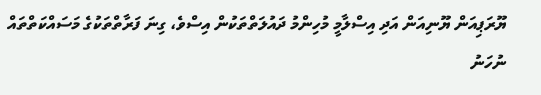ޔޫރަޕިއަން ޔޫނިއަން އަދި އިސްލާމީ މުހިންމު ދައުލަތްތަކުން އިސްވެ، ގިނަ ފަރާތްތަކުގެ މަސައްކަތްތައް ނުހަނު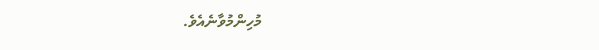މުހިންމުވާނެއެވެ.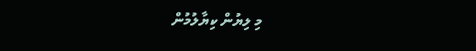މި ލިޔުން ކިޔާލުމުން